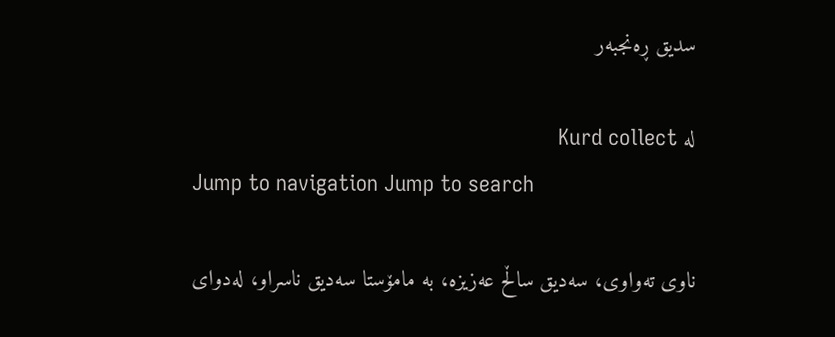سدیق ڕەنجبەر

لە Kurd collect
Jump to navigation Jump to search

ناوی تەواوی، سەدیق ساڵح عەزیزە، بە مامۆستا سەدیق ناسراو، لەدوای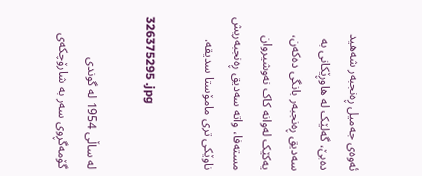ئەوەی جەمیل ڕەنجبەر شەهید دەبێ، گەلێک لە هاوڕێکانی بە سەدیق ڕەنجبەر بانگی دەکەن، یەکێک لەوانە کاک نەوشیروان مستەفا، واتە سەدیق ڕەنجبەریش ناوێکی تری مامۆستا سدیقە.

326375295 .jpg

لە ساڵی 1954 لە گوندی گۆمەگڕوی سەر بە شارۆچکەی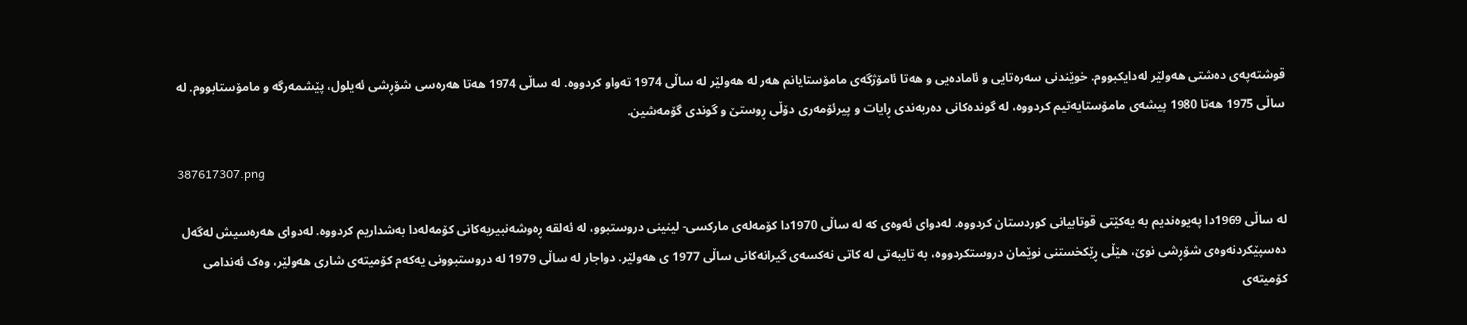قوشتەپەی دەشتی هەولێر لەدایکبووم. خوێندنی سەرەتایی و ئامادەیی و هەتا ئامۆژگەی مامۆستایانم هەر لە هەولێر لە ساڵی 1974 تەواو کردووە. لە ساڵی 1974 هەتا هەرەسی شۆڕشی ئەیلول، پێشمەرگە و مامۆستابووم. لە ساڵی 1975 هەتا 1980 پیشەی مامۆستایەتیم کردووە، لە گوندەکانی دەربەندی ڕایات و پیرئۆمەری دۆڵی ڕوستێ و گوندی گۆمەشین.

387617307.png

لە ساڵی 1969دا پەیوەندیم بە یەکێتی قوتابیانی کوردستان کردووە. لەدوای ئەوەی کە لە ساڵی 1970دا کۆمەلەی مارکسی- لینینی دروستبوو، لە ئەلقە ڕەوشەنبیریەکانی کۆمەلەدا بەشداریم کردووە. لەدوای هەرەسیش لەگەل دەسپێکردنەوەی شۆڕشی نوێ، هێڵی ڕێکخستنی نوێمان دروستکردووە، بە تایبەتی لە کاتی نەکسەی گیرانەکانی ساڵی 1977 ی هەولێر. دواجار لە ساڵی 1979 لە دروستبوونی یەکەم کۆمیتەی شاری هەولێر، وەک ئەندامی کۆمیتەی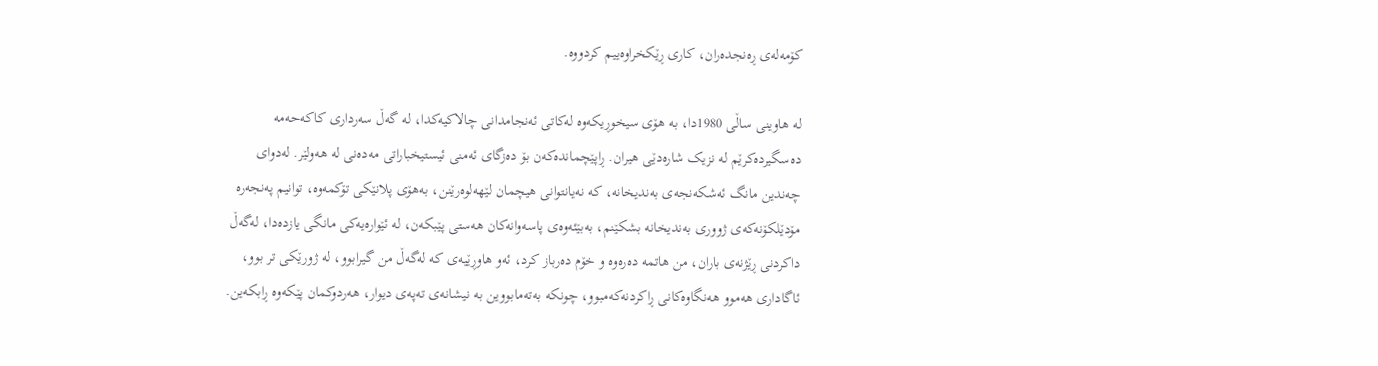کۆمەلەی ڕەنجدەران، کاری ڕێکخراوەییم کردووە.

لە هاوینی ساڵی 1980دا، بە هۆی سیخوڕیکەوە لەکاتی ئەنجامدانی چالاکیەکدا، لە گەڵ سەرداری کاکەحەمە دەسگیردەکرێم لە نزیک شارەدێی هیران. ڕاپێچماندەکەن بۆ دەزگای ئەمنی ئیستیخباراتی مەدەنی لە هەولێر. لەدوای چەندین مانگ ئەشکەنجەی بەندیخانە، کە نەیانتوانی هیچمان لێهەلوەرێنن، بەهۆی پلانێکی تۆکمەوە، توانیم پەنجەرە مۆدێلکۆنەکەی ژووری بەندیخانە بشکێنم، بەبێئەوەی پاسەوانەکان هەستی پێبکەن، لە ئێوارەیەکی مانگی یازدەدا، لەگەڵ داکردنی ڕێژنەی باران، من هاتمە دەرەوە و خۆم دەرباز کرد، ئەو هاوڕێیەی کە لەگەڵ من گیرابوو، لە ژورێکی تر بوو، ئاگاداری هەموو هەنگاوەکانی ڕاکردنەکەمبوو، چونکە بەتەمابووین بە نیشانەی تەپەی دیوار، هەردوکمان پێکەوە ڕابکەین.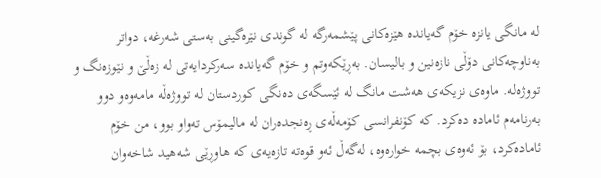لە مانگی یانزە خۆم گەیاندە هێزەکانی پێشمەرگە لە گوندی نێرەگینی بەستی شەرغە، دواتر بەناوچەکانی دۆڵی نازەنین و بالیسان. بەڕێکەوتم و خۆم گەیاندە سەرکردایەتی لە زەڵێ و نێوزەنگ و تووژەلە. ماوەی نزیکەی هەشت مانگ لە ئێسگەی دەنگی کوردستان لە تووژەڵە مامەوەو دوو بەرنامەم ئامادە دەکرد. کە کۆنفرانسی کۆمەڵەی ڕەنجدەران لە مالیمۆس تەواو بوو، من خۆم ئامادەکرد، بۆ ئەوەی بچمە خوارەوە، لەگەڵ ئەو قوەتە تازەیەی کە هاوڕێی شەهید شاخەوان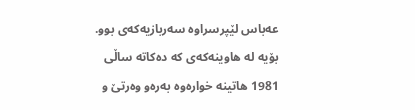عەباس لێپرسراوە سەربازیەکەی بوو. بۆیە لە هاوینەکەی کە دەکاتە ساڵی 1981 هاتینە خوارەوە بەرەو وەرتێ و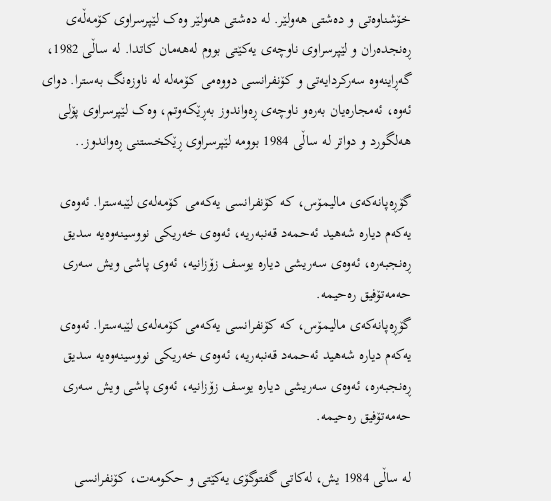خۆشناوەتی و دەشتی هەولێر. لە دەشتی هەولێر وەک لێپرسراوی کۆمەڵەی ڕەنجدەران و لێپرسراوی ناوچەی یەکێتی بووم لەهەمان کاتدا. لە ساڵی 1982، گەڕاینەوە سەرکردایەتی و کۆنفرانسی دووەمی کۆمەلە لە ناوزەنگ بەسترا. دوای ئەوە، ئەمجارەیان بەرەو ناوچەی ڕەواندوز بەڕێکەوتم، وەک لێپرسراوی پۆلی هەلگورد و دواتر لە ساڵی 1984 بوومە لێپرسراوی ڕێکخستنی ڕەواندوز..

گۆڕەپانەکەی مالیمۆس، کە کۆنفرانسی یەکەمی کۆمەلەی لێبەسترا. ئەوەی یەکەم دیارە شەهید ئەحمەد قەنبەریە، ئەوەی خەریکی نووسینەوەیە سدیق ڕەنجبەرە، ئەوەی سەریشی دیارە یوسف زۆزانیە، ئەوی پاشی ویش سەری حەمەتۆفیق رەحیمە.
گۆڕەپانەکەی مالیمۆس، کە کۆنفرانسی یەکەمی کۆمەلەی لێبەسترا. ئەوەی یەکەم دیارە شەهید ئەحمەد قەنبەریە، ئەوەی خەریکی نووسینەوەیە سدیق ڕەنجبەرە، ئەوەی سەریشی دیارە یوسف زۆزانیە، ئەوی پاشی ویش سەری حەمەتۆفیق رەحیمە.

لە ساڵی 1984 یش، لەکاتی گفتوگۆی یەکێتی و حکومەت، کۆنفرانسی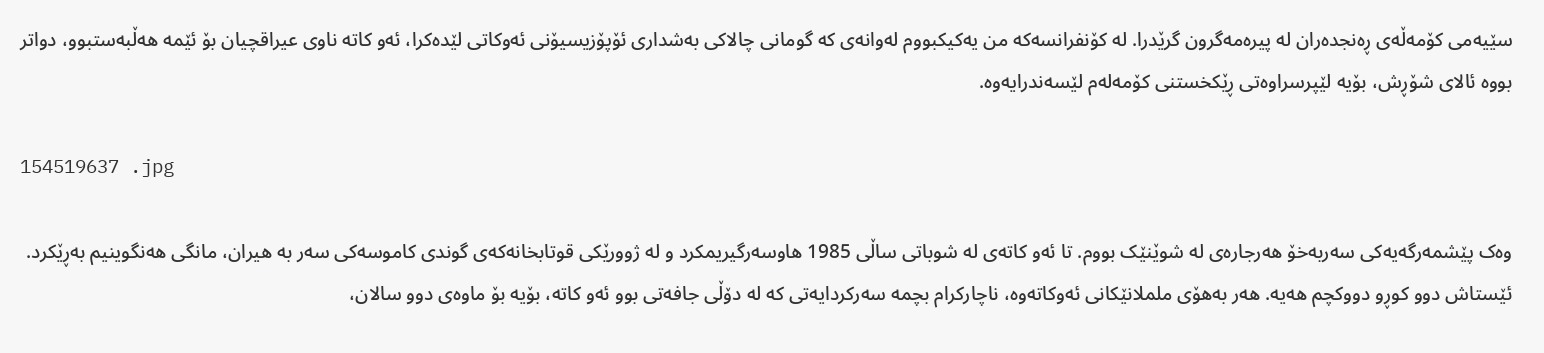سێیەمی کۆمەڵەی ڕەنجدەران لە پیرەمەگرون گرێدرا. لە کۆنفرانسەکە من یەکیکبووم لەوانەی کە گومانی چالاکی بەشداری ئۆپۆزیسیۆنی ئەوکاتی لێدەکرا، ئەو کاتە ناوی عیراقچیان بۆ ئێمە هەڵبەستبوو، دواتر بووە ئالای شۆڕش، بۆیە لێپرسراوەتی ڕێکخستنی کۆمەلەم لێسەندرایەوە.

154519637 .jpg

وەک پێشمەرگەیەکی سەربەخۆ هەرجارەی لە شوێنێک بووم. تا ئەو کاتەی لە شوباتی ساڵی 1985 هاوسەرگیریمکرد و لە ژوورێکی قوتابخانەکەی گوندی کاموسەکی سەر بە هیران، مانگی هەنگوینیم بەڕێکرد. ئێستاش دوو کوڕو دووکچم هەیە. هەر بەهۆی ململانێکانی ئەوکاتەوە، ناچارکرام بچمە سەرکردایەتی کە لە دۆڵی جافەتی بوو ئەو کاتە، بۆیە بۆ ماوەی دوو سالان،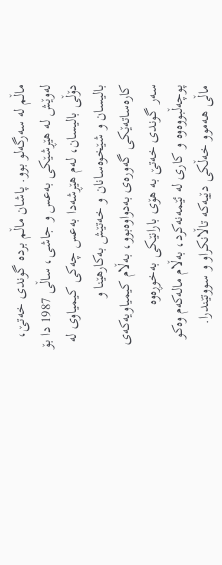ماڵم لە سەرگەلو بوو. پاشان ماڵم بردە گوندی خەتێ، لەوێش لە هێڕشێکی بەعس و جاشی، ساڵی 1987 دا بۆ دۆڵی بالیسان، لەم هێڕشەدا بەعس چەکی کیمیاوی لە بالیسان و شێخوەسانان و خەتێش بەکارهێنا و کارەساتەێکی گەورەی بەدواوەبوو، بەڵام کیمیاویەکەی سەر گوندی خەتێ بە هۆی بارانێکی بەخوڕەوە پوچەڵبووەوە و کاری لە ئێمەنەکرد، بەڵام مالەکەم وەکو ماڵی هەموو خەڵکی دێیەکە تاڵانکراو و سووتێندرا.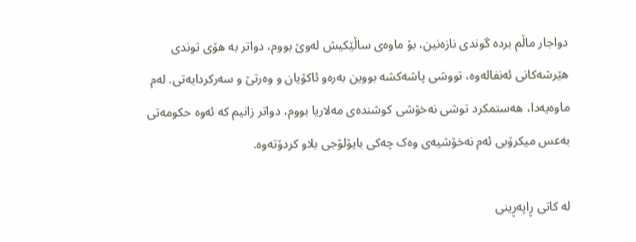دواجار ماڵم بردە گوندی نازەنین، بۆ ماوەی ساڵێکیش لەوێ بووم، دواتر بە هۆی توندی هێرشەکانی ئەنفالەوە، تووشی پاشەکشە بووین بەرەو ئاکۆیان و وەرتێ و سەرکردایەتی. لەم ماوەیەدا، هەستمکرد توشی نەخۆشی کوشندەی مەلاریا بووم، دواتر زانیم کە ئەوە حکومەتی بەعس میکرۆبی ئەم نەخۆشیەی وەک چەکی بایۆلۆجی بلاو کردۆتەوە.

لە کاتی ڕاپەڕینی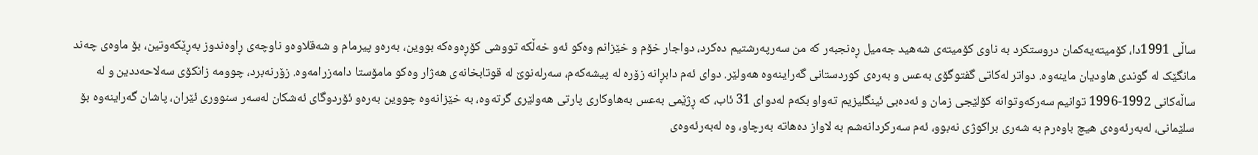ساڵی 1991دا، کۆمیتەیەکمان دروستکرد بە ناوی کۆمیتەی شەهید جەمیل ڕەنجبەر کە من سەرپەرشتیم دەکرد، دواجار خۆم و خێزانم وەکو ئەو خەڵکە تووشی کۆڕەوەکە بووین، بەرەو پیرمام و شەقلاوەو ناوچەی ڕاوەندوز بەڕێکەوتین، بۆ ماوەی چەند مانگێک لە گوندی هاودیان ماینەوە. دواتر لەکاتی گفتوگۆی بەعس و بەرەی کوردستانی گەراینەوە هەولێر. دوای ئەم دابڕانە زۆرە لە پیشەکەم، سەرلەنوێ لە قوتابخانەی هەژار وەکو مامۆستا دامەزرامەوە. زۆرنەبرد، چوومە زانکۆی سەلاحەددین و لە ساڵەکانی 1992-1996 توانیم سەرکەوتوانە کۆلێجی زمان و ئەدەبی ئینگلیزیم تەواو بکەم لەدوای 31 ئاب، کە ڕژێمی بەعس بەهاوکاری پارتی هەولێری گرتەوە، بە خێزانەوە چووین بەرەو ئۆردوگای ئەشکان لەسەر سنووری ئێران، پاشان گەراینەوە بۆ سلێمانی، لەبەرئەوەی هیچ باوەرم بە شەری براکوژی نەبوو، ئەم سەرکردانەشم بە لاواز دەهاتە بەرچاو، وە لەبەرئەوەی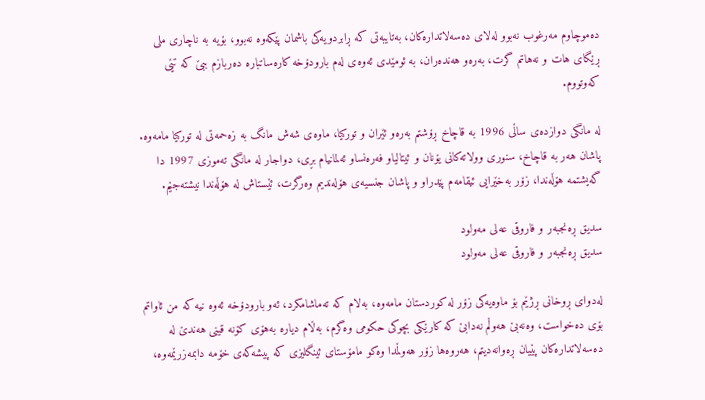دەموچاوم مەرغوب نەبوو لەلای دەسەلاتدارەکان، بەتایبەتی کە ڕابردویەکی باشمان پێکەوە نەبوو، بۆیە بە ناچاری ملی ڕێگای هات و نەهاتم گرت، بەرەو هەندەران، بە ئومێدی ئەوەی لەم بارودۆخە کارەساتبارە دەربازم ببێ کە تێی کەوتووم.

لە مانگی دوازدەی ساڵی 1996 بە قاچاخ ڕۆشتم بەرەو ئێران و تورکیا، ماوەی شەش مانگ بە زەحمەتی لە تورکیا مامەوە. پاشان هەر بە قاچاخ، سنوری وولاتەکانی یۆنان و ئیتالیاو فەرەنساو ئەلمانیام بڕی، دواجار لە مانگی تەموزی 1997 دا گەیشتمە هۆڵەندا، زۆر بەخێرایی ئیقامەم پێدراو و پاشان جنسیەی هۆلەندیم وەرگرت، ئێستاش لە هۆڵەندا نیشتەجێم.

سدیق ڕەنجبەر و فاروقی عەلی مەولود
سدیق ڕەنجبەر و فاروقی عەلی مەولود

لەدوای ڕوخانی ڕژێم بۆ ماوەیەکی زۆر لە کوردستان مامەوە، بەلام کە تەماشامکرد، ئەو بارودۆخە ئەوە نیە کە من ئاواتم بۆی دەخواست، وەنەبێ هەوڵم نەدابێ کە کارێکی بچوکی حکومی وەگرم، بەڵام دیارە بەهۆی کۆنە قینی هەندێ لە دەسەلاتدارەکان پێیان ڕەوانەدیتم، هەروەها زۆر هەوڵمدا وەکو مامۆستای ئینگلیزی کە پیشەکەی خۆمە دابمەزرێمەوە،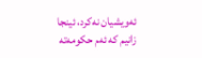ئەویشیان نەکرد، ئینجا زانیم کە ئەم حکومەتە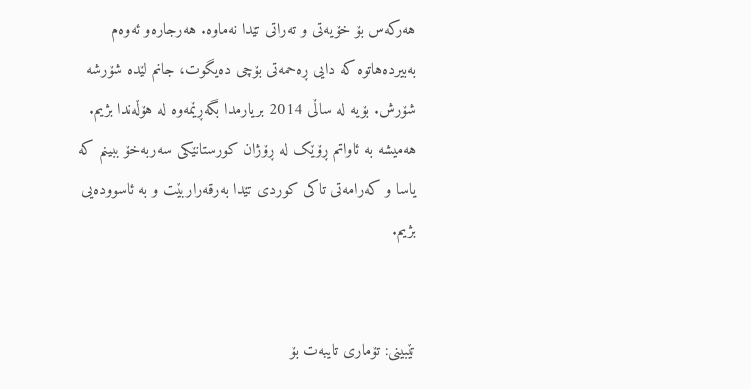هەرکەس بۆ خۆیەتی و تەراتی تێدا نەماوە. هەرجارەو ئەوەم بەبیردەهاتوە کە دایی ڕەحمەتی بۆچی دەیگوت، جانم لێدە شۆرشە شۆرش. بۆیە لە ساڵی 2014 بریارمدا بگەڕێمەوە لە هۆڵەندا بژیم. هەمیشە بە ئاواتم ڕۆێک لە ڕۆژان کورستانێکی سەربەخۆ ببینم کە یاسا و کەرامەتی تاکی کوردی تێدا بەرقەراربێت و بە ئاسوودەیی بژیم.


تێبینی: تۆماری تایبەت بۆ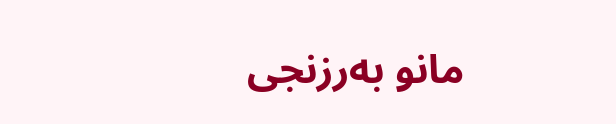مانو بەرزنجی